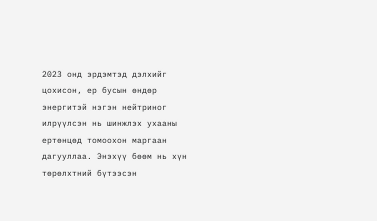2023 онд эрдэмтэд дэлхийг цохисон, ер бусын өндөр энергитэй нэгэн нейтриног илрүүлсэн нь шинжлэх ухааны ертөнцөд томоохон маргаан дагууллаа. Энэхүү бөөм нь хүн төрөлхтний бүтээсэн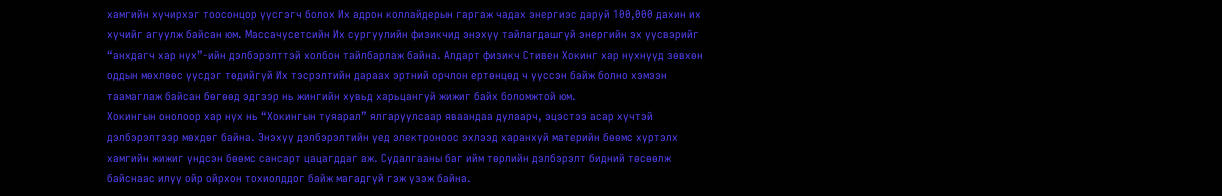хамгийн хүчирхэг тоосонцор үүсгэгч болох Их адрон коллайдерын гаргаж чадах энергиэс даруй 100,000 дахин их хүчийг агуулж байсан юм. Массачусетсийн Их сургуулийн физикчид энэхүү тайлагдашгүй энергийн эх үүсвэрийг “анхдагч хар нүх”-ийн дэлбэрэлттэй холбон тайлбарлаж байна. Алдарт физикч Стивен Хокинг хар нүхнүүд зөвхөн оддын мөхлөөс үүсдэг төдийгүй Их тэсрэлтийн дараах эртний орчлон ертөнцөд ч үүссэн байж болно хэмээн таамаглаж байсан бөгөөд эдгээр нь жингийн хувьд харьцангуй жижиг байх боломжтой юм.
Хокингын онолоор хар нүх нь “Хокингын туяарал” ялгаруулсаар яваандаа дулаарч, эцэстээ асар хүчтэй дэлбэрэлтээр мөхдөг байна. Энэхүү дэлбэрэлтийн үед электроноос эхлээд харанхуй материйн бөөмс хүртэлх хамгийн жижиг үндсэн бөөмс сансарт цацагддаг аж. Судалгааны баг ийм төрлийн дэлбэрэлт бидний төсөөлж байснаас илүү ойр ойрхон тохиолддог байж магадгүй гэж үзэж байна.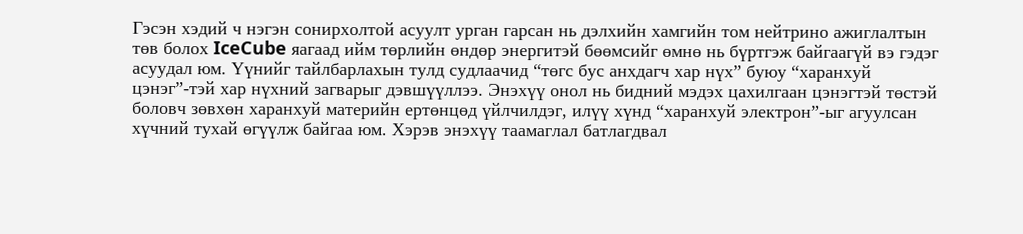Гэсэн хэдий ч нэгэн сонирхолтой асуулт урган гарсан нь дэлхийн хамгийн том нейтрино ажиглалтын төв болох IceCube яагаад ийм төрлийн өндөр энергитэй бөөмсийг өмнө нь бүртгэж байгаагүй вэ гэдэг асуудал юм. Үүнийг тайлбарлахын тулд судлаачид “төгс бус анхдагч хар нүх” буюу “харанхуй цэнэг”-тэй хар нүхний загварыг дэвшүүллээ. Энэхүү онол нь бидний мэдэх цахилгаан цэнэгтэй төстэй боловч зөвхөн харанхуй материйн ертөнцөд үйлчилдэг, илүү хүнд “харанхуй электрон”-ыг агуулсан хүчний тухай өгүүлж байгаа юм. Хэрэв энэхүү таамаглал батлагдвал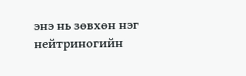энэ нь зөвхөн нэг нейтриногийн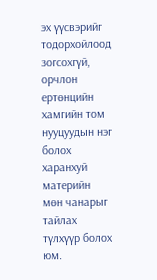эх үүсвэрийг тодорхойлоод зогсохгүй, орчлон ертөнцийн хамгийн том нууцуудын нэг болох харанхуй материйн мөн чанарыг тайлах түлхүүр болох юм.